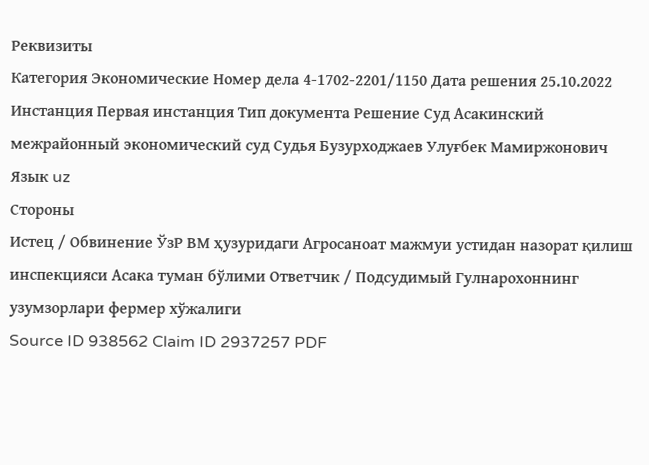Реквизиты
Категория Экономические Номер дела 4-1702-2201/1150 Дата решения 25.10.2022 Инстанция Первая инстанция Тип документа Решение Суд Асакинский межрайонный экономический суд Судья Бузурходжаев Улуғбек Мамиржонович Язык uz
Стороны
Истец / Обвинение ЎзР ВМ ҳузуридаги Агросаноат мажмуи устидан назорат қилиш инспекцияси Асака туман бўлими Ответчик / Подсудимый Гулнарохоннинг узумзорлари фермер хўжалиги
Source ID 938562 Claim ID 2937257 PDF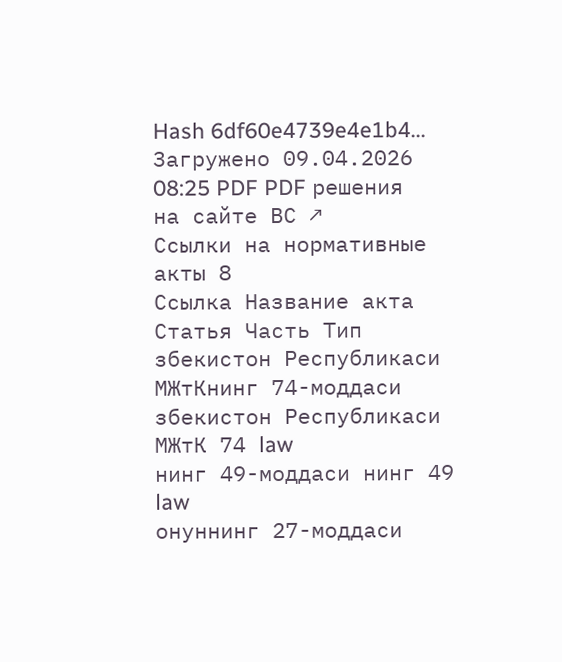Hash 6df60e4739e4e1b4... Загружено 09.04.2026 08:25 PDF PDF решения на сайте ВС ↗
Ссылки на нормативные акты 8
Ссылка Название акта Статья Часть Тип
збекистон Республикаси МЖтКнинг 74-моддаси збекистон Республикаси МЖтК 74 law
нинг 49-моддаси нинг 49 law
онуннинг 27-моддаси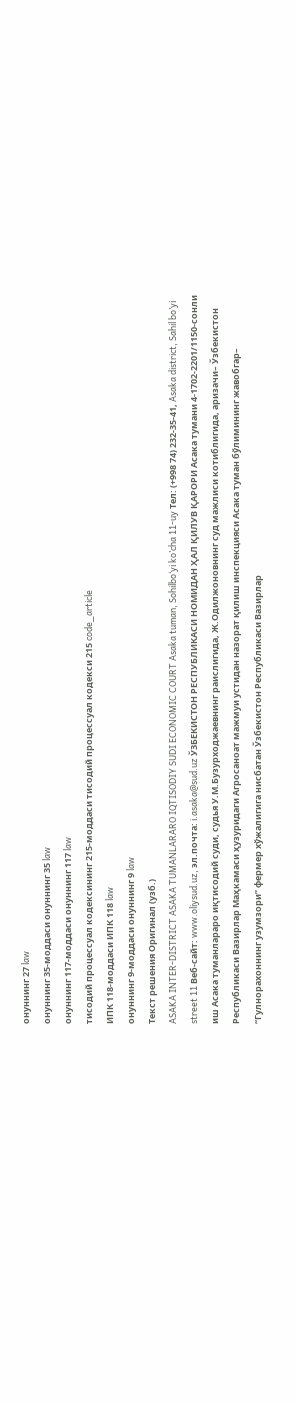онуннинг 27 law
онуннинг 35-моддаси онуннинг 35 law
онуннинг 117-моддаси онуннинг 117 law
тисодий процессуал кодексининг 215-моддаси тисодий процессуал кодекси 215 code_article
ИПК 118-моддаси ИПК 118 law
онуннинг 9-моддаси онуннинг 9 law
Текст решения Оригинал (узб.)
ASAKA INTER-DISTRICT ASAKA TUMANLARARO IQTISODIY SUDI ECONOMIC COURT Asaka tuman, Sohilbo‘yi ko’cha 11-uy Тел: (+998 74) 232-35-41, Asaka district, Sahil bo’yi street 11 Веб-сайт: www.oliysud.uz, эл.почта: i.asaka@sud.uz ЎЗБЕКИСТОН РЕСПУБЛИКАСИ НОМИДАН ҲАЛ ҚИЛУВ ҚАРОРИ Асака тумани 4-1702-2201/1150-сонли иш Асака туманлараро иқтисодий суди, судья У.М.Бузурходжаевнинг раислигида, Ж.Одилжоновнинг суд мажлиси котиблигида, аризачи– Ўзбекистон Республикаси Вазирлар Маҳкамаси ҳузуридаги Агросаноат мажмуи устидан назорат қилиш инспекцияси Асака туман бўлимининг жавобгар– “Гулнорахоннинг узумзори” фермер хўжалигига нисбатан Ўзбекистон Республикаси Вазирлар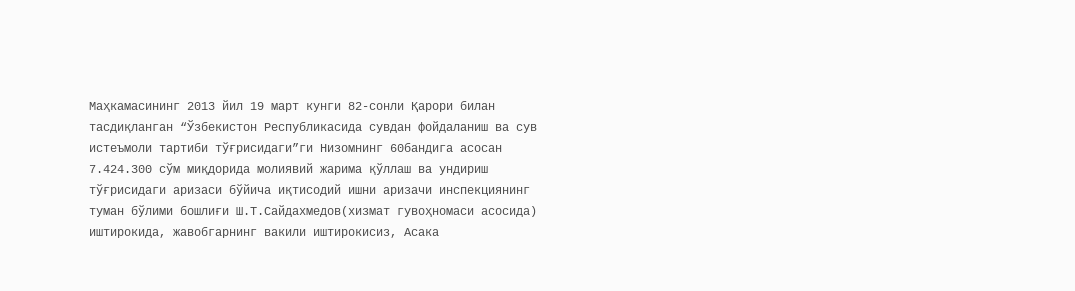Маҳкамасининг 2013 йил 19 март кунги 82-сонли Қарори билан тасдиқланган “Ўзбекистон Республикасида сувдан фойдаланиш ва сув истеъмоли тартиби тўғрисидаги”ги Низомнинг 60бандига асосан 7.424.300 сўм миқдорида молиявий жарима қўллаш ва ундириш тўғрисидаги аризаси бўйича иқтисодий ишни аризачи инспекциянинг туман бўлими бошлиғи Ш.Т.Сайдахмедов(хизмат гувоҳномаси асосида) иштирокида, жавобгарнинг вакили иштирокисиз, Асака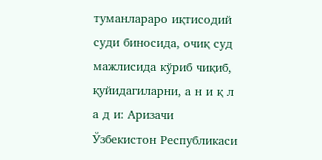туманлараро иқтисодий суди биносида, очиқ суд мажлисида кўриб чиқиб, қуйидагиларни, а н и қ л а д и: Аризачи Ўзбекистон Республикаси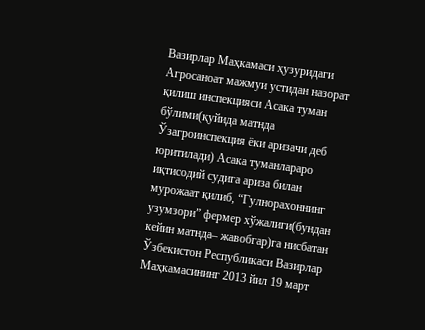Вазирлар Маҳкамаси ҳузуридаги Агросаноат мажмуи устидан назорат қилиш инспекцияси Асака туман бўлими(қуйида матнда Ўзагроинспекция ёки аризачи деб юритилади) Асака туманлараро иқтисодий судига ариза билан мурожаат қилиб, “Гулнорахоннинг узумзори” фермер хўжалиги(бундан кейин матнда– жавобгар)га нисбатан Ўзбекистон Республикаси Вазирлар Маҳкамасининг 2013 йил 19 март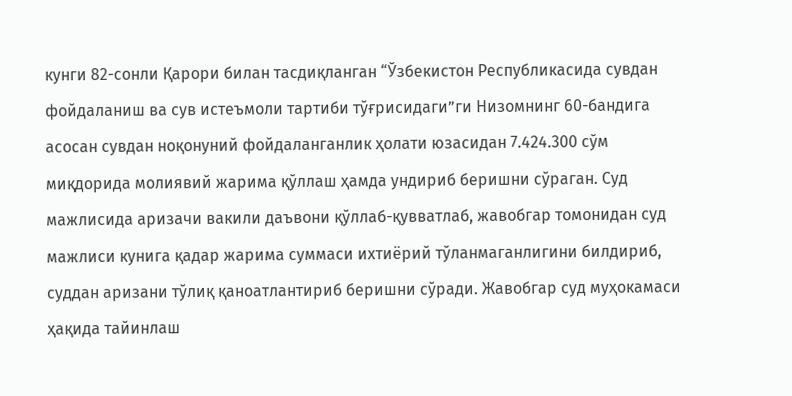кунги 82-сонли Қарори билан тасдиқланган “Ўзбекистон Республикасида сувдан фойдаланиш ва сув истеъмоли тартиби тўғрисидаги”ги Низомнинг 60-бандига асосан сувдан ноқонуний фойдаланганлик ҳолати юзасидан 7.424.300 сўм миқдорида молиявий жарима қўллаш ҳамда ундириб беришни сўраган. Суд мажлисида аризачи вакили даъвони қўллаб-қувватлаб, жавобгар томонидан суд мажлиси кунига қадар жарима суммаси ихтиёрий тўланмаганлигини билдириб, суддан аризани тўлиқ қаноатлантириб беришни сўради. Жавобгар суд муҳокамаси ҳақида тайинлаш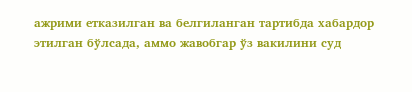ажрими етказилган ва белгиланган тартибда хабардор этилган бўлсада, аммо жавобгар ўз вакилини суд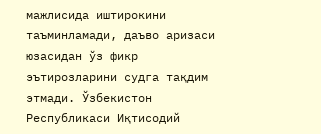мажлисида иштирокини таъминламади, даъво аризаси юзасидан ўз фикр эътирозларини судга тақдим этмади. Ўзбекистон Республикаси Иқтисодий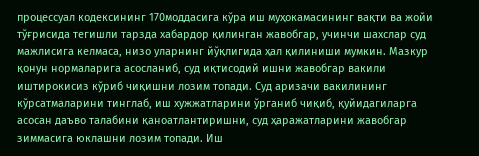процессуал кодексининг 170моддасига кўра иш муҳокамасининг вақти ва жойи тўғрисида тегишли тарзда хабардор қилинган жавобгар, учинчи шахслар суд мажлисига келмаса, низо уларнинг йўқлигида ҳал қилиниши мумкин. Мазкур қонун нормаларига асосланиб, суд иқтисодий ишни жавобгар вакили иштирокисиз кўриб чиқишни лозим топади. Суд аризачи вакилининг кўрсатмаларини тинглаб, иш хужжатларини ўрганиб чиқиб, қуйидагиларга асосан даъво талабини қаноатлантиришни, суд ҳаражатларини жавобгар зиммасига юклашни лозим топади. Иш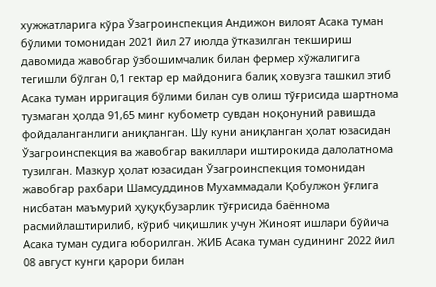хужжатларига кўра Ўзагроинспекция Андижон вилоят Асака туман бўлими томонидан 2021 йил 27 июлда ўтказилган текшириш давомида жавобгар ўзбошимчалик билан фермер хўжалигига тегишли бўлган 0,1 гектар ер майдонига балиқ ховузга ташкил этиб Асака туман ирригация бўлими билан сув олиш тўғрисида шартнома тузмаган ҳолда 91,65 минг кубометр сувдан ноқонуний равишда фойдаланганлиги аниқланган. Шу куни аниқланган ҳолат юзасидан Ўзагроинспекция ва жавобгар вакиллари иштирокида далолатнома тузилган. Мазкур ҳолат юзасидан Ўзагроинспекция томонидан жавобгар рахбари Шамсуддинов Мухаммадали Қобулжон ўғлига нисбатан маъмурий ҳуқуқбузарлик тўғрисида баённома расмийлаштирилиб, кўриб чиқишлик учун Жиноят ишлари бўйича Асака туман судига юборилган. ЖИБ Асака туман судининг 2022 йил 08 август кунги қарори билан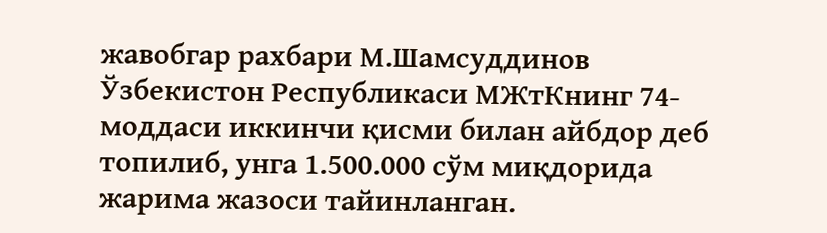жавобгар рахбари М.Шамсуддинов Ўзбекистон Республикаси МЖтКнинг 74-моддаси иккинчи қисми билан айбдор деб топилиб, унга 1.500.000 сўм миқдорида жарима жазоси тайинланган.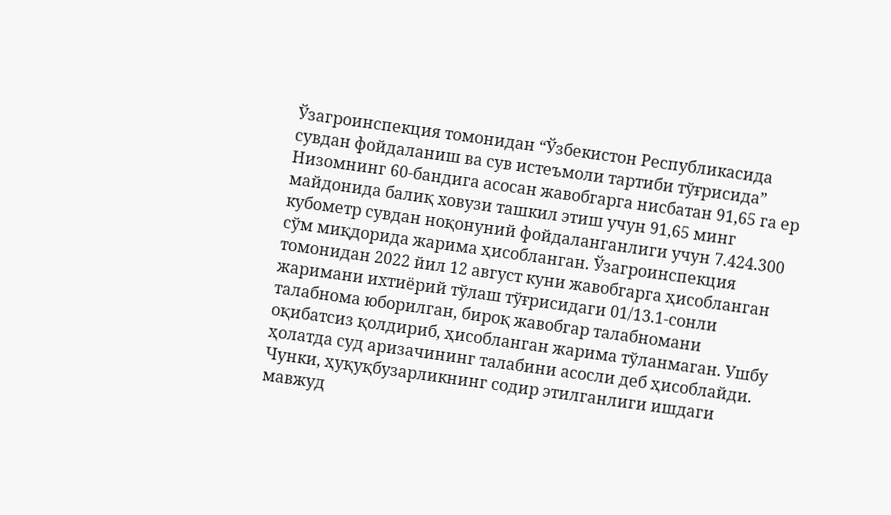Ўзагроинспекция томонидан “Ўзбекистон Республикасида сувдан фойдаланиш ва сув истеъмоли тартиби тўғрисида” Низомнинг 60-бандига асосан жавобгарга нисбатан 91,65 га ер майдонида балиқ ховузи ташкил этиш учун 91,65 минг кубометр сувдан ноқонуний фойдаланганлиги учун 7.424.300 сўм миқдорида жарима ҳисобланган. Ўзагроинспекция томонидан 2022 йил 12 август куни жавобгарга ҳисобланган жаримани ихтиёрий тўлаш тўғрисидаги 01/13.1-сонли талабнома юборилган, бироқ жавобгар талабномани оқибатсиз қолдириб, ҳисобланган жарима тўланмаган. Ушбу ҳолатда суд аризачининг талабини асосли деб ҳисоблайди. Чунки, ҳуқуқбузарликнинг содир этилганлиги ишдаги мавжуд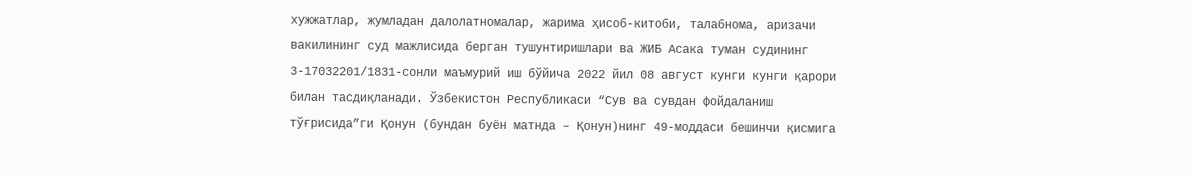хужжатлар, жумладан далолатномалар, жарима ҳисоб-китоби, талабнома, аризачи вакилининг суд мажлисида берган тушунтиришлари ва ЖИБ Асака туман судининг 3-17032201/1831-сонли маъмурий иш бўйича 2022 йил 08 август кунги кунги қарори билан тасдиқланади. Ўзбекистон Республикаси “Сув ва сувдан фойдаланиш тўғрисида”ги Қонун (бундан буён матнда – Қонун)нинг 49-моддаси бешинчи қисмига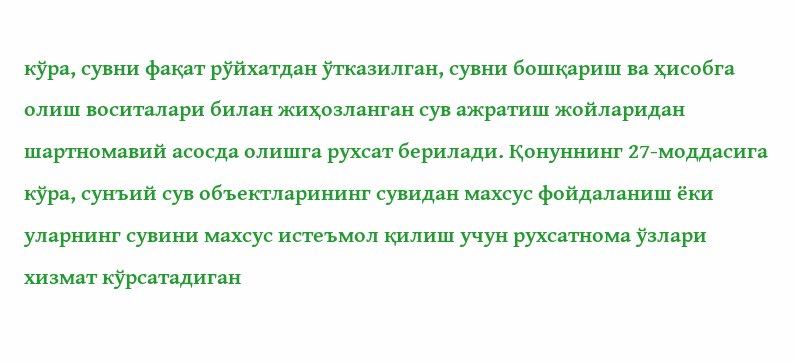кўра, сувни фақат рўйхатдан ўтказилган, сувни бошқариш ва ҳисобга олиш воситалари билан жиҳозланган сув ажратиш жойларидан шартномавий асосда олишга рухсат берилади. Қонуннинг 27-моддасига кўра, сунъий сув объектларининг сувидан махсус фойдаланиш ёки уларнинг сувини махсус истеъмол қилиш учун рухсатнома ўзлари хизмат кўрсатадиган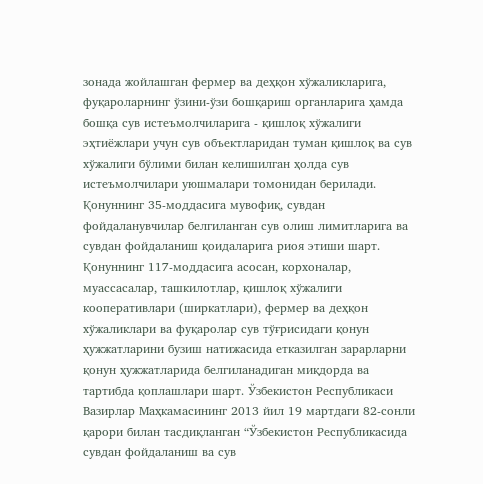зонада жойлашган фермер ва деҳқон хўжаликларига, фуқароларнинг ўзини-ўзи бошқариш органларига ҳамда бошқа сув истеъмолчиларига - қишлоқ хўжалиги эҳтиёжлари учун сув объектларидан туман қишлоқ ва сув хўжалиги бўлими билан келишилган ҳолда сув истеъмолчилари уюшмалари томонидан берилади. Қонуннинг 35-моддасига мувофиқ, сувдан фойдаланувчилар белгиланган сув олиш лимитларига ва сувдан фойдаланиш қоидаларига риоя этиши шарт. Қонуннинг 117-моддасига асосан, корхоналар, муассасалар, ташкилотлар, қишлоқ хўжалиги кооперативлари (ширкатлари), фермер ва деҳқон хўжаликлари ва фуқаролар сув тўғрисидаги қонун ҳужжатларини бузиш натижасида етказилган зарарларни қонун ҳужжатларида белгиланадиган миқдорда ва тартибда қоплашлари шарт. Ўзбекистон Республикаси Вазирлар Маҳкамасининг 2013 йил 19 мартдаги 82-сонли қарори билан тасдиқланган “Ўзбекистон Республикасида сувдан фойдаланиш ва сув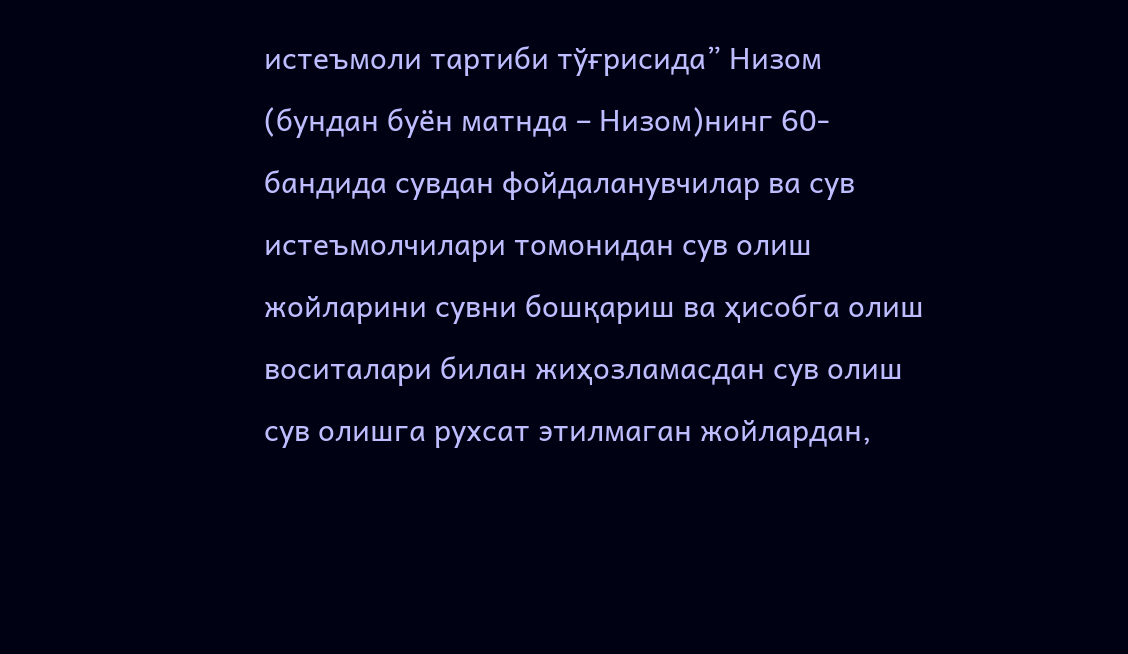истеъмоли тартиби тўғрисида” Низом (бундан буён матнда – Низом)нинг 60-бандида сувдан фойдаланувчилар ва сув истеъмолчилари томонидан сув олиш жойларини сувни бошқариш ва ҳисобга олиш воситалари билан жиҳозламасдан сув олиш сув олишга рухсат этилмаган жойлардан,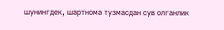шунингдек, шартнома тузмасдан сув олганлик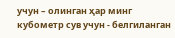учун – олинган ҳар минг кубометр сув учун - белгиланган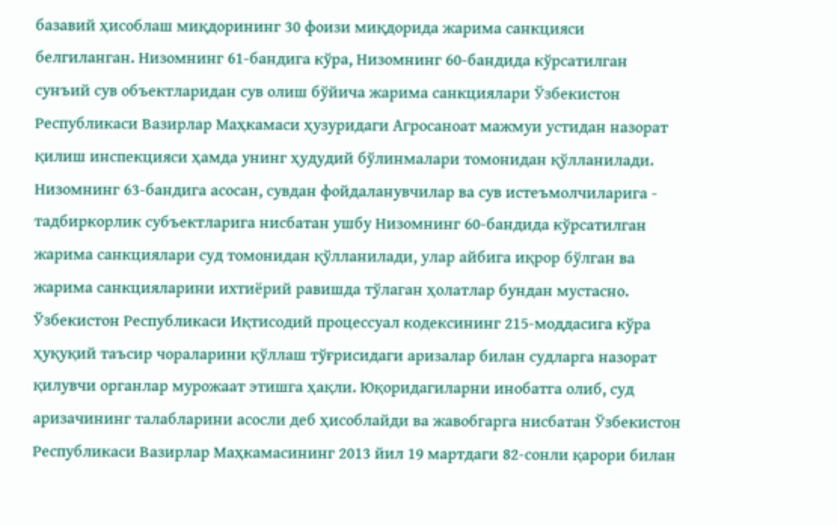базавий ҳисоблаш миқдорининг 30 фоизи миқдорида жарима санкцияси белгиланган. Низомнинг 61-бандига кўра, Низомнинг 60-бандида кўрсатилган сунъий сув объектларидан сув олиш бўйича жарима санкциялари Ўзбекистон Республикаси Вазирлар Маҳкамаси ҳузуридаги Агросаноат мажмуи устидан назорат қилиш инспекцияси ҳамда унинг ҳудудий бўлинмалари томонидан қўлланилади. Низомнинг 63-бандига асосан, сувдан фойдаланувчилар ва сув истеъмолчиларига - тадбиркорлик субъектларига нисбатан ушбу Низомнинг 60-бандида кўрсатилган жарима санкциялари суд томонидан қўлланилади, улар айбига иқрор бўлган ва жарима санкцияларини ихтиёрий равишда тўлаган ҳолатлар бундан мустасно. Ўзбекистон Республикаси Иқтисодий процессуал кодексининг 215-моддасига кўра ҳуқуқий таъсир чораларини қўллаш тўғрисидаги аризалар билан судларга назорат қилувчи органлар мурожаат этишга ҳақли. Юқоридагиларни инобатга олиб, суд аризачининг талабларини асосли деб ҳисоблайди ва жавобгарга нисбатан Ўзбекистон Республикаси Вазирлар Маҳкамасининг 2013 йил 19 мартдаги 82-сонли қарори билан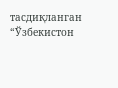тасдиқланган “Ўзбекистон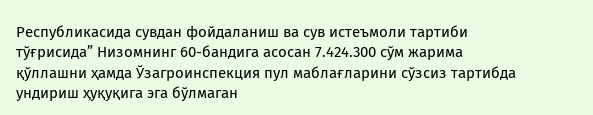Республикасида сувдан фойдаланиш ва сув истеъмоли тартиби тўғрисида” Низомнинг 60-бандига асосан 7.424.300 сўм жарима қўллашни ҳамда Ўзагроинспекция пул маблағларини сўзсиз тартибда ундириш ҳуқуқига эга бўлмаган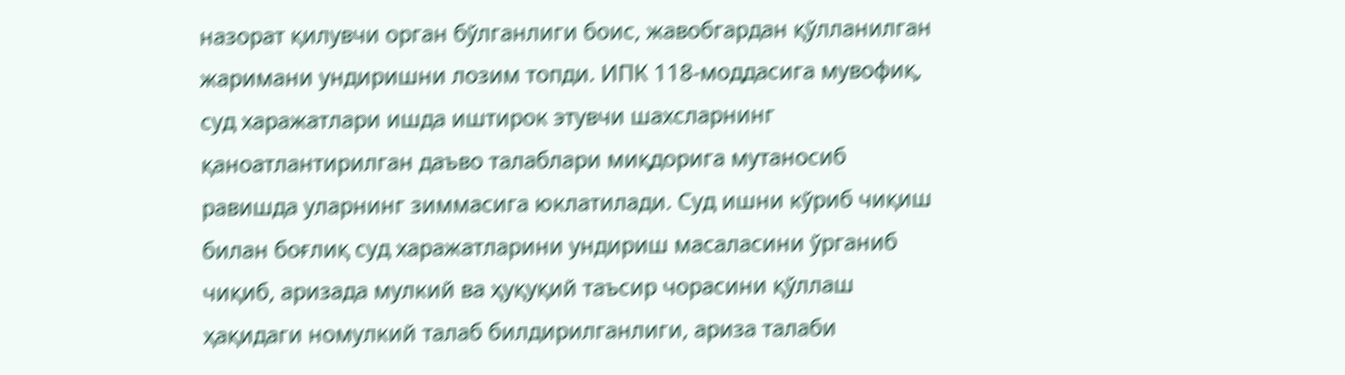назорат қилувчи орган бўлганлиги боис, жавобгардан қўлланилган жаримани ундиришни лозим топди. ИПК 118-моддасига мувофиқ, суд харажатлари ишда иштирок этувчи шахсларнинг қаноатлантирилган даъво талаблари миқдорига мутаносиб равишда уларнинг зиммасига юклатилади. Суд ишни кўриб чиқиш билан боғлиқ суд харажатларини ундириш масаласини ўрганиб чиқиб, аризада мулкий ва ҳуқуқий таъсир чорасини қўллаш ҳақидаги номулкий талаб билдирилганлиги, ариза талаби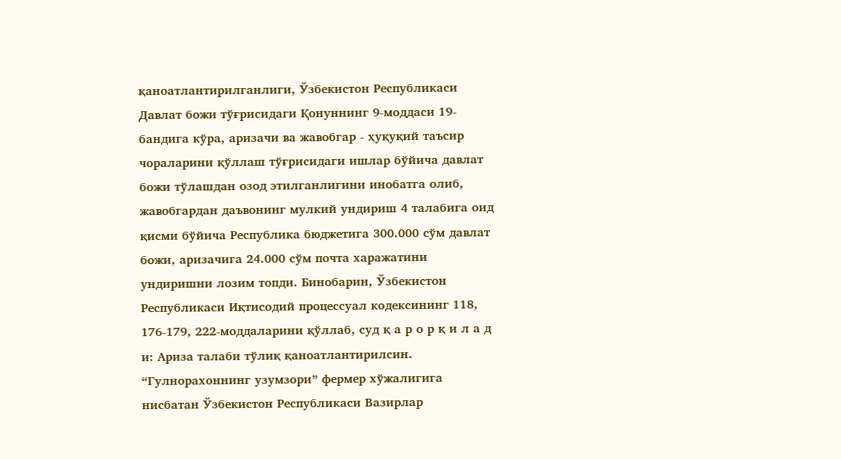қаноатлантирилганлиги, Ўзбекистон Республикаси Давлат божи тўғрисидаги Қонуннинг 9-моддаси 19-бандига кўра, аризачи ва жавобгар - ҳуқуқий таъсир чораларини қўллаш тўғрисидаги ишлар бўйича давлат божи тўлашдан озод этилганлигини инобатга олиб, жавобгардан даъвонинг мулкий ундириш 4 талабига оид қисми бўйича Республика бюджетига 300.000 сўм давлат божи, аризачига 24.000 сўм почта харажатини ундиришни лозим топди. Бинобарин, Ўзбекистон Республикаси Иқтисодий процессуал кодексининг 118, 176-179, 222-моддаларини қўллаб, суд қ а р о р қ и л а д и: Ариза талаби тўлиқ қаноатлантирилсин. “Гулнорахоннинг узумзори” фермер хўжалигига нисбатан Ўзбекистон Республикаси Вазирлар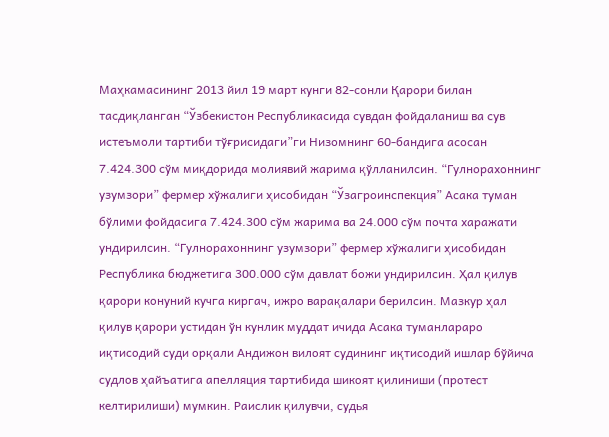Маҳкамасининг 2013 йил 19 март кунги 82-сонли Қарори билан тасдиқланган “Ўзбекистон Республикасида сувдан фойдаланиш ва сув истеъмоли тартиби тўғрисидаги”ги Низомнинг 60-бандига асосан 7.424.300 сўм миқдорида молиявий жарима қўлланилсин. “Гулнорахоннинг узумзори” фермер хўжалиги ҳисобидан “Ўзагроинспекция” Асака туман бўлими фойдасига 7.424.300 сўм жарима ва 24.000 сўм почта харажати ундирилсин. “Гулнорахоннинг узумзори” фермер хўжалиги ҳисобидан Республика бюджетига 300.000 сўм давлат божи ундирилсин. Ҳал қилув қарори конуний кучга киргач, ижро варақалари берилсин. Мазкур ҳал қилув қарори устидан ўн кунлик муддат ичида Асака туманлараро иқтисодий суди орқали Андижон вилоят судининг иқтисодий ишлар бўйича судлов ҳайъатига апелляция тартибида шикоят қилиниши (протест келтирилиши) мумкин. Раислик қилувчи, судья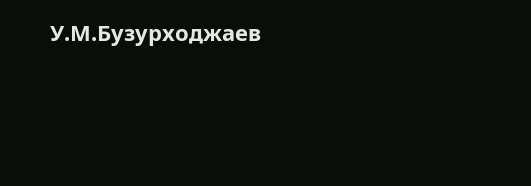У.М.Бузурходжаев